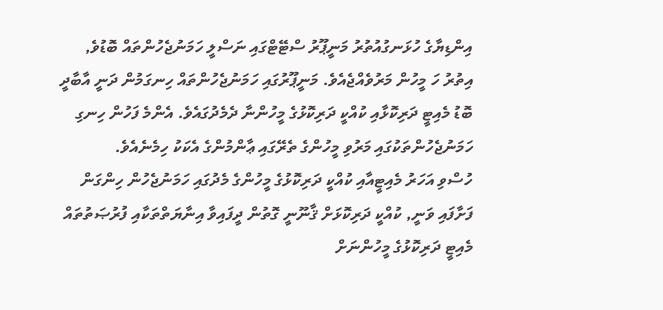އިންޑިޔާގެ ހުޅަނގުއުތުރު މަނީޕޫރު ސްޓޭޓްގައި ނަސްލީ ހަމަނުޖެހުންތައް ބޮޑުވެ, އިތުރު ހަ މީހުން މަރުވެއްޖެއެވެ. މަނީޕޫރުގައި ހަމަނުޖެހުންތައް ހިނގަމުން ދަނީ އާބާދީ ބޮޑު މެއިޓީ ދަރިކޮޅާއި ކުއްކީ ދަރިކޮޅުގެ މީހުންނާ ދެމެދުގައެވެ. އެންމެ ފަހުން ހިނގި ހަމަނުޖެހުންތަކުގައި މަރުވި މީހުންގެ ތެރޭގައި ޢާންމުންގެ އެކަކު ހިމެނެއެވެ.
ހުސްވި އަހަރު މެއިޓީއާއި ކުއްކީ ދަރިކޮޅުގެ މީހުންގެ މެދުގައި ހަމަނުޖެހުން ހިންގަން ފަށާފައި ވަނީ, ކުއްކީ ދަރިކޮޅަށް ޤާނޫނީ ގޮތުން ދީފައިވާ އިނާޔަތްތަކާއި ފުރުޞަތުތައް މެއިޓީ ދަރިކޮޅުގެ މީހުންނަށް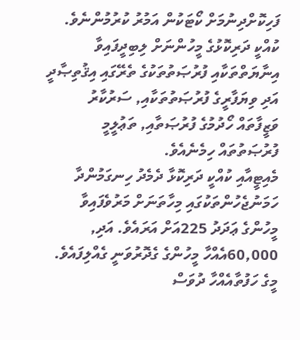ފަހިކޮށްދިނުމަށް ކޯޓަކުން އަމުރު ކުރުމުންނެވެ. ކުއްކީ ދަރިކޮޅުގެ މީހުންނަށް ލިބިދީފައިވާ އިނާޔަތްތަކާއި ފުރުޞަތުތަކުގެ ތެރޭގައި އިޤުތިޞާދީ އަދި ވިޔަފާރީގެ ފުރުޞަތުތަކާއި, ސަރުކާރު ވަޒީފާތައް ހޯދުމުގެ ފުރުޞަތާއި, ތަޢުލީމީ ފުރުޞަތުތައް ހިމެނެއެވެ.
މެއިޓީއާއި ކުއްކީ ދަރިކޮޅާ ދެމެދު ހިނގަމުންދާ ހަމަނުޖެހުންތަކުގައި މިހާތަނަށް މަރުވެފައިވާ މީހުންގެ ޢަދަދު 225އަށް އަރައެވެ. އަދި, 60,000އެއްހާ މީހުންގެ ގެދޮރުވަނީ ގެއްލިފައެވެ. މީގެ ހަފުތާއެއްހާ ދުވަސް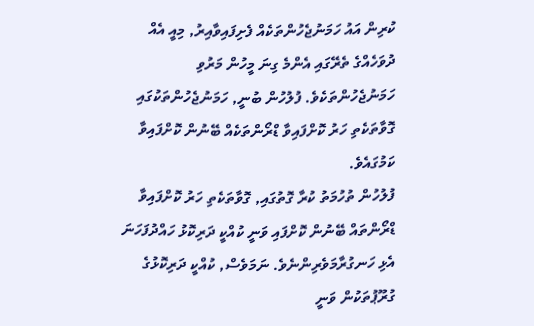ކުރިން އައު ހަމަނުޖެހުންތަކެއް ފެށިފައިވާއިރު, މިއީ އެއް ދުވަހެއްގެ ތެރޭގައި އެންމެ ގިނަ މީހުން މަރުވި ހަމަނުޖެހުންތަކެވެ. ފުލުހުން ބުނީ, ހަމަނުޖެހުންތަކުގައި ގޮވާތަކެތި ހަރު ކޮށްފައިވާ ޑްރޯންތަކެއް ބޭނުން ކޮށްފައިވާ ކަމުގައެވެ.
ފުލުހުން ތުހުމަތު ކުރާ ގޮތުގައި, ގޮވާތަކެތި ހަރު ކޮށްފައިވާ ޑްރޯންތައް ބޭނުން ކޮށްފައި ވަނީ ކުއްކީ ދަރިކޮޅު ހައްދުފަހަނަ އެޅި ހަނގުރާމަވެރިންނެވެ. ނަމަވެސް, ކުއްކީ ދަރިކޮޅުގެ ގުރޫޕުތަކުން ވަނީ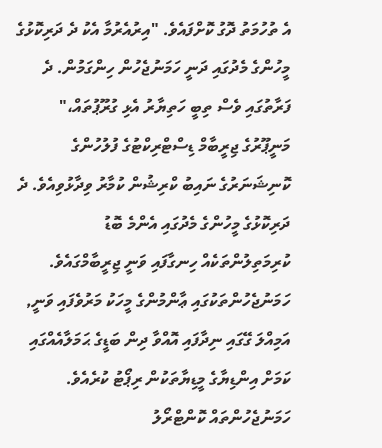އެ ތުހުމަތު ދޮގު ކޮށްފައެވެ. "އިރުއެރުމާ އެކު ދެ ދަރިކޮޅުގެ މީހުންގެ މެދުގައި ދަނީ ހަމަނުޖެހުން ހިންގަމުން. ދެ ފަރާތުގައި ވެސް ތިބީ ހަތިޔާރު އެޅި ގުރޫޕުތައް،" މަނީޕޫރުގެ ޖިރީބާމް ޑިސްޓްރިކްޓުގެ ފުލުހުންގެ ކޮނިޝަނަރުގެ ނައިބު ކްރިޝުން ކުމާރު ވިދާޅުވިއެވެ. ދެ ދަރިކޮޅުގެ މީހުންގެ މެދުގައި އެންމެ ބޮޑު ކުރިމަތިލުންތަކެއް ހިނގާފައި ވަނީ ޖިރީބާމްގައެވެ.
ހަމަނުޖެހުންތަކުގައި ޢާންމުންގެ މީހަކު މަރުވެފައި ވަނީ, އަމިއްލަ ގޭގައި ނިދާފައި އޮއްވާ ދިން ބަޑީގެ ޙަމަލާއެއްގައި ކަމަށް އިންޑިޔާގެ މީޑިޔާތަކުން ރިޕޯޓު ކުރެއެވެ. ހަމަނުޖެހުންތައް ކޮންޓްރޯލު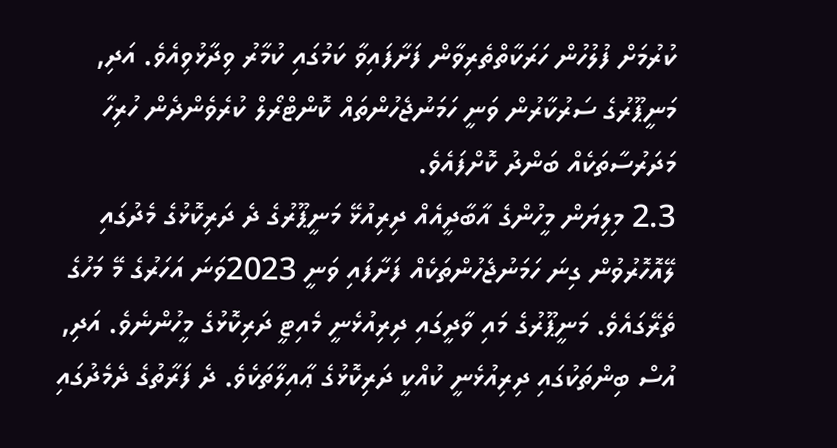ކުރުމަށް ފުލުހުން ހަރަކާތްތެރިވާން ފަށާފައިވާ ކަމުގައި ކުމާރު ވިދާޅުވިއެވެ. އަދި, މަނީޕޫރުގެ ސަރުކާރުން ވަނީ ހަމަނުޖެހުންތައް ކޮންޓްރޯލް ކުރެވެންދެން ހުރިހާ މަދަރުސާތަކެއް ބަންދު ކޮށްފައެވެ.
2.3 މިލިޔަން މީހުންގެ އާބާދީއެއް ދިރިއުޅޭ މަނީޕޫރުގެ ދެ ދަރިކޮޅުގެ މެދުގައި ލޭއޮހޮރުވުން ގިނަ ހަމަނުޖެހުންތަކެއް ފަށާފައި ވަނީ 2023ވަނަ އަހަރުގެ މޭ މަހުގެ ތެރޭގައެވެ. މަނީޕޫރުގެ މައި ވާދީގައި ދިރިއުޅެނީ މެއިޓީ ދަރިކޮޅުގެ މީހުންނެވެ. އަދި, އުސް ބިންތަކުގައި ދިރިއުޅެނީ ކުއްކީ ދަރިކޮޅުގެ ޢާއިލާތަކެވެ. ދެ ފަރާތުގެ ދެމެދުގައި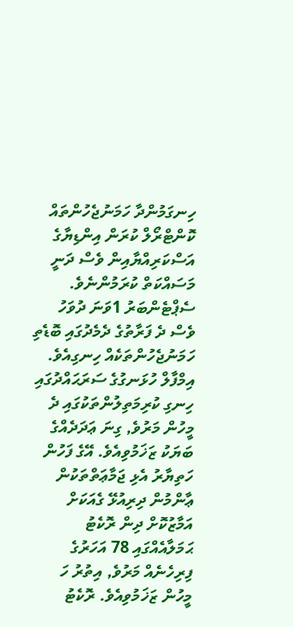ހިނގަމުންދާ ހަމަނުޖެހުންތައް ކޮންޓްރޯލް ކުރަން އިންޑިޔާގެ އަސްކަރިއްޔާއިން ވެސް ދަނީ މަސައްކަތް ކުރަމުންނެވެ.
ސެޕްޓެންބަރު 1ވަނަ ދުވަހު ވެސް ދެ ފަރާތުގެ ދެމެދުގައި ބޮޑެތި ހަމަނުޖެހުންތަކެއް ހިނގިއެވެ. އިމްފާލް ހުޅަނގުގެ ސަރަޙައްދުގައި ހިނގި ކުރިމަތިލުންތަކުގައި ދެ މީހުން މަރުވެ, ގިނަ ޢަދަދެއްގެ ބަޔަކު ޒަޚަމުވިއެވެ. އޭގެ ފަހުން ހަތިޔާރު އެޅި ޖަމާޢަތްތަކުން ޢާންމުން ދިރިއުޅޭ ގެއަކަށް އަމާޒުކޮށް ދިން ރޮކެޓު ޙަމަލާއެއްގައި 78 އަހަރުގެ ފިރިހެނެއް މަރުވެ, އިތުރު ހަ މީހުން ޒަޚަމުވިއެވެ. ރޮކެޓު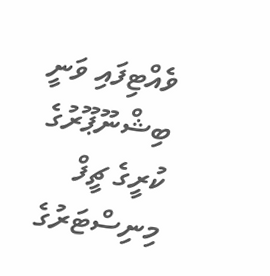ވެއްޓިފައި ވަނީ ބިޝްނޫޕޫރުގެ ކުރީގެ ޗީފް މިނިސްޓަރުގެ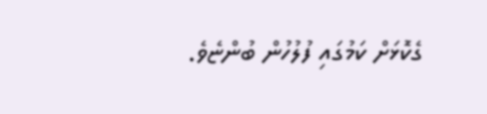ގެކޮޅަށް ކަމުގައި ފުލުހުން ބުންޏެވެ.